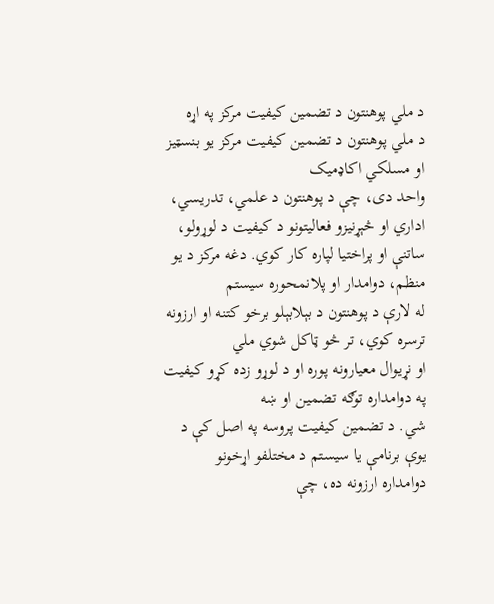د ملي پوهنتون د تضمین کیفیت مرکز په اړه
د ملي پوهنتون د تضمین کیفیت مرکز یو بنسټیز او مسلکي اکاډمیک
واحد دی، چې د پوهنتون د علمي، تدریسي، اداري او څېړنیزو فعالیتونو د کیفیت د لوړولو،
ساتنې او پراختیا لپاره کار کوي. دغه مرکز د یو منظم، دوامدار او پلانمحوره سیستم
له لارې د پوهنتون د بېلابېلو برخو کتنه او ارزونه ترسره کوي، تر څو ټاکل شوي ملي
او نړیوال معیارونه پوره او د لوړو زده کړو کیفیت په دوامداره توګه تضمین او ښه
شي. د تضمین کیفیت پروسه په اصل کې د یوې برنامې یا سیستم د مختلفو اړخونو
دوامداره ارزونه ده، چې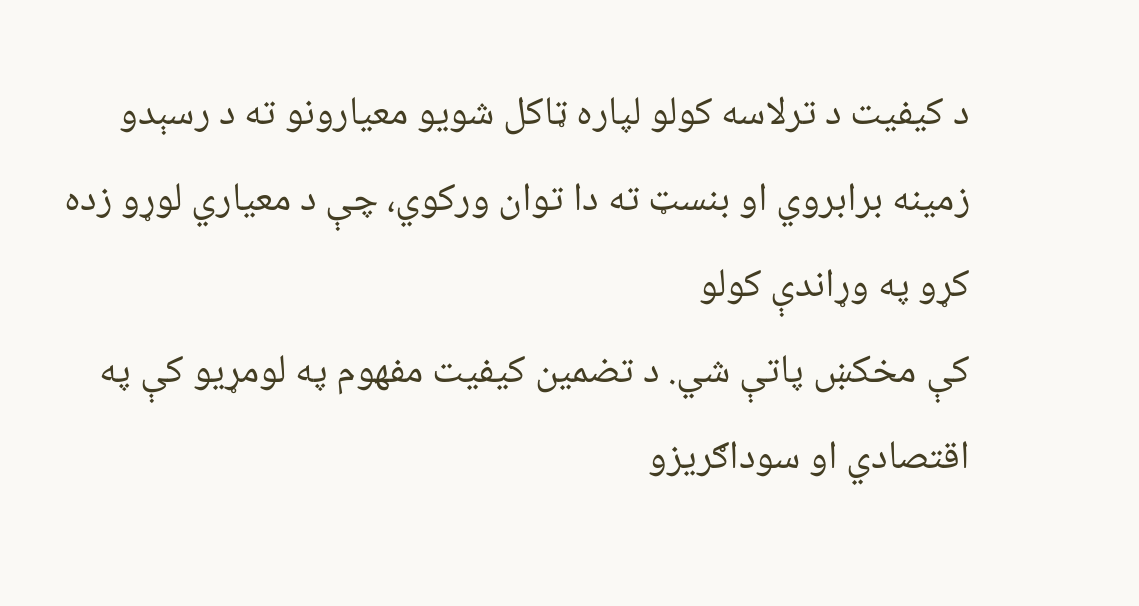د کیفیت د ترلاسه کولو لپاره ټاکل شویو معیارونو ته د رسېدو
زمینه برابروي او بنسټ ته دا توان ورکوي، چې د معیاري لوړو زده کړو په وړاندې کولو
کې مخکښ پاتې شي. د تضمین کیفیت مفهوم په لومړیو کې په اقتصادي او سوداګریزو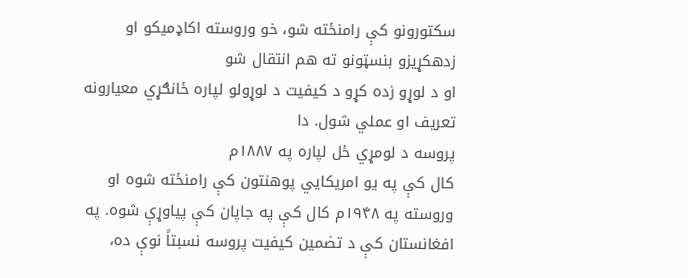سکتورونو کې رامنځته شو، خو وروسته اکاډمیکو او زدهکړیزو بنسټونو ته هم انتقال شو
او د لوړو زده کړو د کیفیت د لوړولو لپاره ځانګړي معیارونه تعریف او عملي شول. دا
پروسه د لومړي ځل لپاره په ۱۸۸۷م
کال کې په یو امریکایي پوهنتون کې رامنځته شوه او وروسته په ۱۹۴۸م کال کې په جاپان کې پیاوړې شوه. په
افغانستان کې د تضمین کیفیت پروسه نسبتاً نوې ده،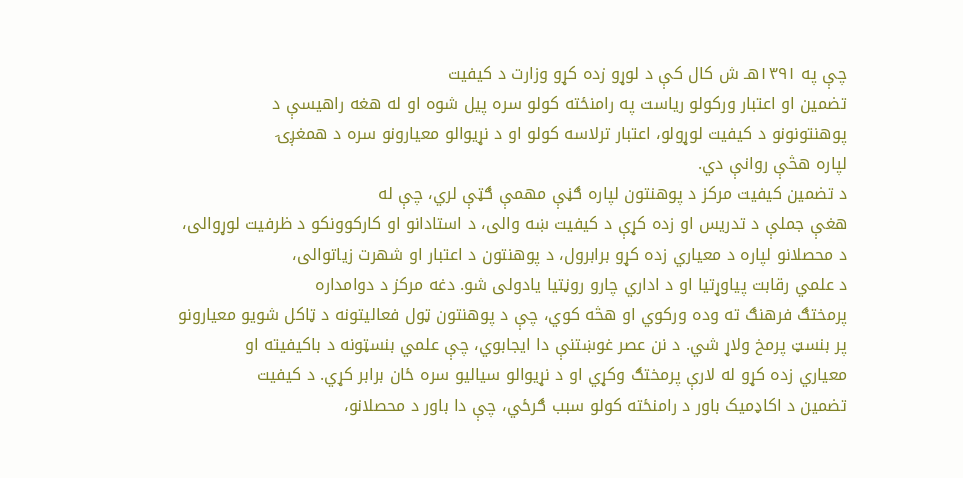چې په ۱۳۹۱هـ ش کال کې د لوړو زده کړو وزارت د کیفیت
تضمین او اعتبار ورکولو ریاست په رامنځته کولو سره پیل شوه او له هغه راهیسې د
پوهنتونونو د کیفیت لوړولو، اعتبار ترلاسه کولو او د نړیوالو معیارونو سره د همغږۍ
لپاره هڅې روانې دي.
د تضمین کیفیت مرکز د پوهنتون لپاره ګڼې مهمې ګټې لري، چې له
هغې جملې د تدریس او زده کړې د کیفیت ښه والی، د استادانو او کارکوونکو د ظرفیت لوړوالی،
د محصلانو لپاره د معیاري زده کړو برابرول، د پوهنتون د اعتبار او شهرت زیاتوالی،
د علمي رقابت پیاوړتیا او د اداري چارو روڼتیا یادولی شو. دغه مرکز د دوامداره
پرمختګ فرهنګ ته وده ورکوي او هڅه کوي، چې د پوهنتون ټول فعالیتونه د ټاکل شویو معیارونو
پر بنسټ پرمخ ولاړ شي. د نن عصر غوښتنې دا ایجابوي، چې علمي بنسټونه د باکیفیته او
معیاري زده کړو له لارې پرمختګ وکړي او د نړیوالو سیالیو سره ځان برابر کړي. د کیفیت
تضمین د اکاډمیک باور د رامنځته کولو سبب ګرځي، چې دا باور د محصلانو،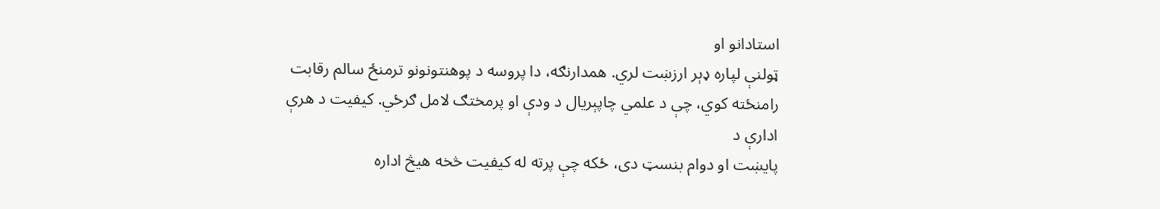استادانو او
ټولنې لپاره ډېر ارزښت لري. همدارنګه، دا پروسه د پوهنتونونو ترمنځ سالم رقابت
رامنځته کوي، چې د علمي چاپېریال د ودې او پرمختګ لامل ګرځي. کیفیت د هرې ادارې د
پایښت او دوام بنسټ دی، ځکه چې پرته له کیفیت څخه هیڅ اداره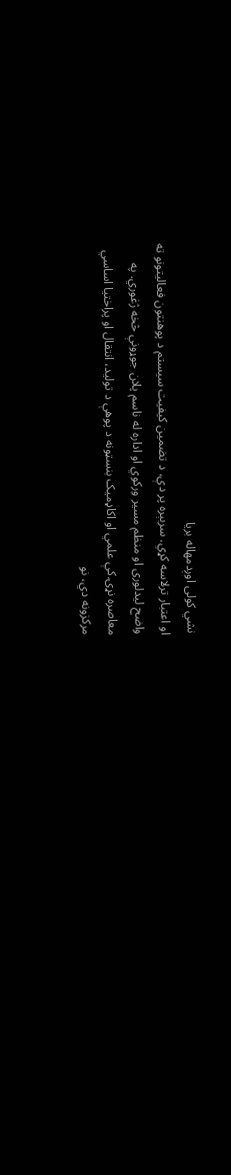نشي کولی اوږدمهاله بریا
او اعتبار ترلاسه کړي. سربېره پر دې، د تضمین کیفیت سیستم د پوهنتون فعالیتونو ته
واضح لیدلوری او منظم مسیر ورکوي او اداره له ناسم پلان جوړونې څخه ژغوري. په
معاصره نړۍ کې علمي او اکاډمیک بنسټونه د پوهې د تولید، انتقال او پراختیا اساسي
مرکزونه دي، نو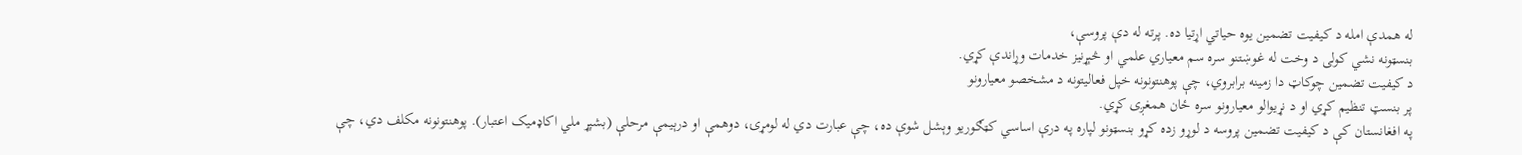له همدې امله د کیفیت تضمین یوه حیاتي اړتیا ده. پرته له دې پروسې،
بنسټونه نشي کولی د وخت له غوښتنو سره سم معیاري علمي او څېړنیز خدمات وړاندې کړي.
د کیفیت تضمین چوکاټ دا زمینه برابروي، چې پوهنتونونه خپل فعالیتونه د مشخصو معیارونو
پر بنسټ تنظیم کړي او د نړیوالو معیارونو سره ځان همغږی کړي.
په افغانستان کې د کیفیت تضمین پروسه د لوړو زده کړو بنسټونو لپاره په درې اساسي کټګوریو وېشل شوې ده، چې عبارت دي له لومړۍ، دوهمې او درېیمې مرحلې (بشپړ ملي اکاډمیک اعتبار). پوهنتونونه مکلف دي، چې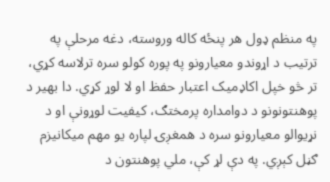په منظم ډول هر پنځه کاله وروسته، دغه مرحلې په ترتیب د اړوندو معیارونو په پوره کولو سره ترلاسه کړي، تر څو خپل اکاډمیک اعتبار حفظ او لا لوړ کړي. دا بهیر د پوهنتونونو د دوامداره پرمختګ، کیفیت لوړونې او د نړیوالو معیارونو سره د همغږۍ لپاره یو مهم میکانیزم ګڼل کېږي. په دې لړ کې، ملي پوهنتون د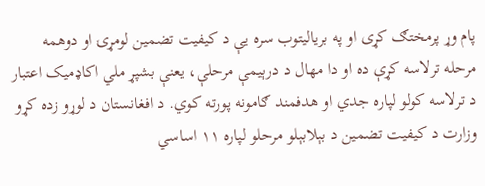پام وړ پرمختګ کړی او په بریالیتوب سره یې د کیفیت تضمین لومړۍ او دوهمه مرحله ترلاسه کړې ده او دا مهال د درېیمې مرحلې، یعنې بشپړ ملي اکاډمیک اعتبار د ترلاسه کولو لپاره جدي او هدفمند ګامونه پورته کوي. د افغانستان د لوړو زده کړو وزارت د کیفیت تضمین د بېلابېلو مرحلو لپاره ۱۱ اساسي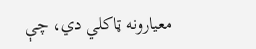معیارونه ټاکلي دي، چې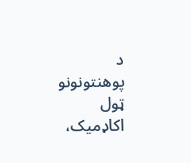د پوهنتونونو ټول اکاډمیک،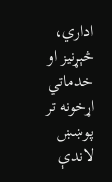اداري، څېړنیز او خدماتي اړخونه تر پوښښ لاندې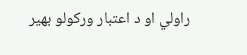راولي او د اعتبار ورکولو بهیر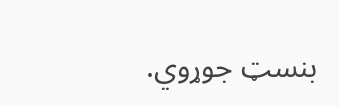بنسټ جوړوي.